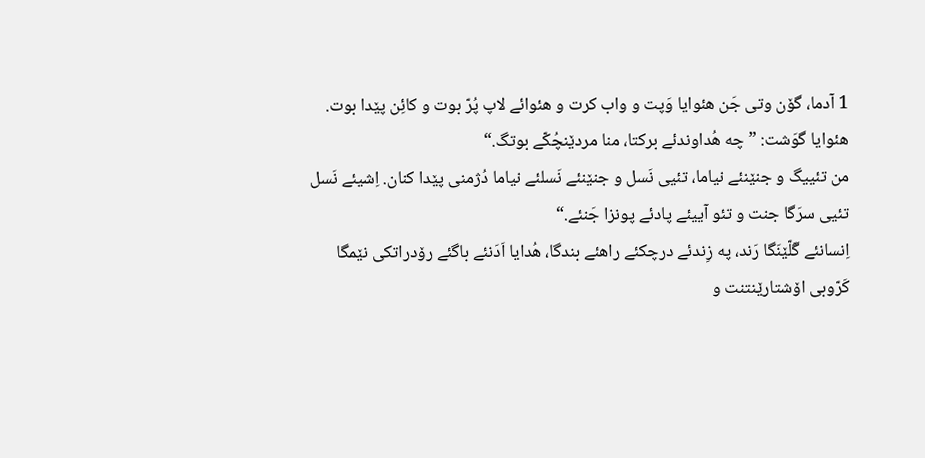1 آدما، گۆن وتی جَن هئوایا وَپت و واب کرت و هئوائے لاپ پُرّ بوت و کائِن پێدا بوت. هئوایا گوَشت: ”چه هُداوندئے برکتا، منا مردێنچُکّے بوتگ.“
من تئییگ و جنێنئے نیاما، تئیی نَسل و جنێنئے نَسلئے نیاما دُژمنی پێدا کنان. اِشیئے نَسل تئیی سرَگا جنت و تئو آییئے پادئے پونزا جَنئے.“
اِنسانئے گَلّێنَگا رَند، په زِندئے درچکئے راهئے بندگا، هُدایا اَدَنئے باگئے رۆدراتکی نێمگا کَرّوبی اۆشتارێنتنت و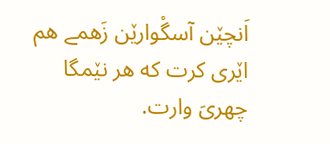اَنچێن آسگْوارێن زَهمے هم اێری کرت که هر نێمگا چهریَ وارت.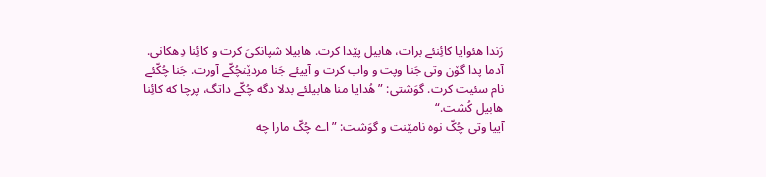رَندا هئوایا کائِنئے برات، هابیل پێدا کرت. هابیلا شپانکیَ کرت و کائِنا دِهکانی.
آدما پدا گۆن وتی جَنا وپت و واب کرت و آییئے جَنا مردێنچُکّے آورت. جَنا چُکّئے نام سئیت کرت. گوَشتی: ”هُدایا منا هابیلئے بدلا دگه چُکّے داتگ، پرچا که کائِنا هابیل کُشت.“
آییا وتی چُکّ نوه نامێنت و گوَشت: ”اے چُکّ مارا چه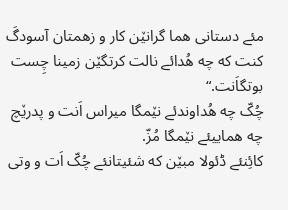مئے دستانی هما گرانێن کار و زهمتان آسودگَ کنت که چه هُدائے نالت کرتگێن زمینا چِست بوتگاَنت.“
چُکّ چه هُداوندئے نێمگا میراس اَنت و پدرێچ چه هماییئے نێمگا مُزّ.
کائِنئے ڈئولا مبێن که شئیتانئے چُکّ اَت و وتی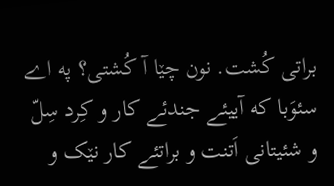براتی کُشت. نون چێا آ کُشتی؟ په اے سئوَبا که آییئے جندئے کار و کِرد سِلّ و شئیتانی اَتنت و براتئے کار نێک و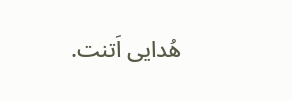هُدایی اَتنت.